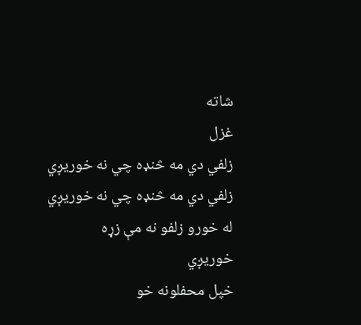شاته
غزل
زلفي دي مه څنډه چي نه خوريږي
زلفي دي مه څنډه چي نه خوريږي
له خورو زلفو نه مې زړه
خوريږي
خپل محفلونه خو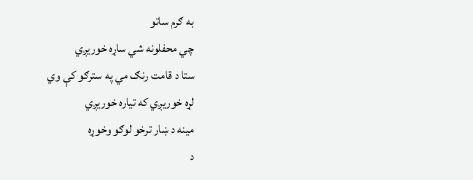به ګرم ساتو
چي محفلونه شي ساړه خوريږي
ستا د قامت رنګ مي په سترګو کې وي
لړه خوريږي که تياره خوريږي
مينه د ښار ترخو لوګو وخوړه
د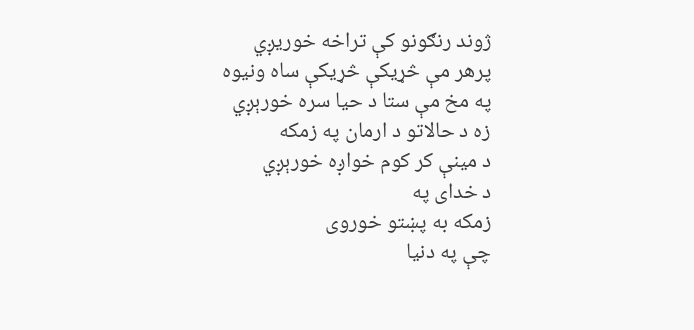ژوند رنګونو کې تراخه خوريږي
پرهر مې څړیکې څړیکې ساه ونیوه
په مخ مې ستا د حیا سره خورېږي
زه د حالاتو د ارمان په زمکه
د مینې کر کوم خواږه خورېږي
د خدای په
زمکه به پښتو خوروى
چې په دنيا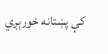کې پښتانه خورېږي